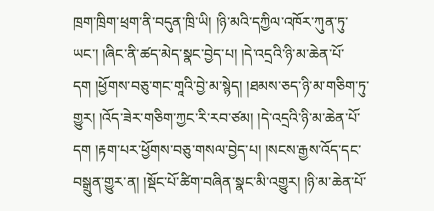ཁྲག་ཁྲིག་ཕྲག་ནི་བདུན་ཁྲི་ཡི། །ཉི་མའི་དཀྱིལ་འཁོར་ཀུན་ཏུ་ཡང་། །ཞིང་ནི་ཚད་མེད་སྣང་བྱེད་པ། །དེ་འདྲའི་ཉི་མ་ཆེན་པོ་དག །ཕྱོགས་བཅུ་གང་གཱའི་བྱེ་མ་སྙེད། །ཐམས་ཅད་ཉི་མ་གཅིག་ཏུ་གྱུར། །འོད་ཟེར་གཅིག་ཀྱང་རི་རབ་ཙམ། །དེ་འདྲའི་ཉི་མ་ཆེན་པོ་དག །རྟག་པར་ཕྱོགས་བཅུ་གསལ་བྱེད་པ། །སངས་རྒྱས་འོད་དང་བསྒྲུན་གྱུར་ན། །སྡོང་པོ་ཚིག་བཞིན་སྣང་མི་འགྱུར། །ཉི་མ་ཆེན་པོ་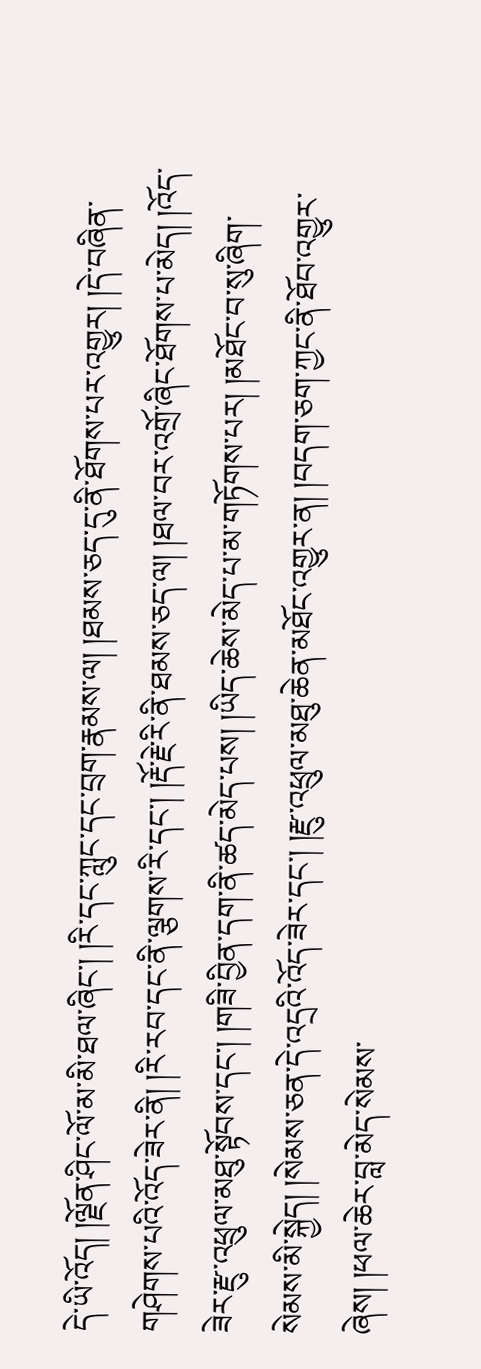དེ་ཡི་འོད། །ལྗོན་ཤིང་ལོ་མ་མི་ཐལ་ཞིང་། །རི་དང་ཀླུང་དང་བྲག་རྣམས་ལ། །ཐམས་ཅད་དུ་ནི་ཐོགས་པར་འགྱུར། །དེ་བཞིན་གཤེགས་པའི་འོད་ཟེར་ནི། །རི་རབ་དང་ནི་ལྕགས་རི་དང་། །རྡོ་རྗེ་རི་ནི་ཐམས་ཅད་ལ། །ཐལ་བར་འགྲོ་ཞིང་ཐོགས་པ་མེད། །འོད་ཟེར་རྫུ་འཕྲུལ་མཐུ་སྟོབས་དང་། །གཟི་བྱིན་དག་ནི་ཚད་མེད་པས། །ཡིད་ཆེས་མེད་པ་མ་གཏོགས་པར། །མཐོང་བ་སུ་ཞིག་སེམས་མི་སྐྱེད། །སེམས་ཅན་དེ་འདྲའི་འོད་ཟེར་དང་། །རྫུ་འཕྲུལ་མཐུ་ཆེན་མཐོང་འགྱུར་ན། །བདག་ཅག་ཀྱང་ནི་ཐོབ་འགྱུར་ཞེས། །ཕལ་ཆེར་བླ་མེད་སེམས་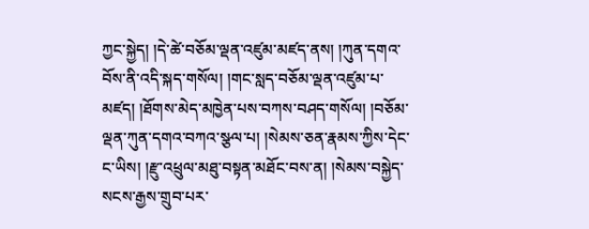ཀྱང་སྐྱེད། །དེ་ཚེ་བཅོམ་ལྡན་འཛུམ་མཛད་ནས། །ཀུན་དགའ་བོས་ནི་འདི་སྐད་གསོལ། །གང་སླད་བཅོམ་ལྡན་འཛུམ་པ་མཛད། །ཐོགས་མེད་མཁྱེན་པས་བཀས་བཤད་གསོལ། །བཅོམ་ལྡན་ཀུན་དགའ་བཀའ་སྩལ་པ། །སེམས་ཅན་རྣམས་ཀྱིས་དེང་ང་ཡིས། །རྫུ་འཕྲུལ་མཐུ་བསྟན་མཐོང་བས་ན། །སེམས་བསྐྱེད་སངས་རྒྱས་གྲུབ་པར་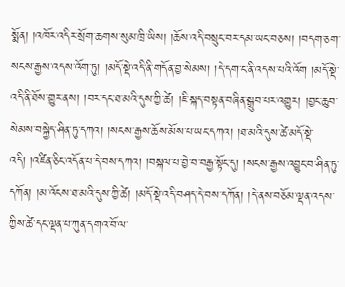སྨོན། །འཁོར་འདིར་སྲོག་ཆགས་སུམ་ཁྲི་ཡིས། །ཆོས་འདི་བསྲུང་བར་དམ་ཡང་བཅས། །བདག་ཅག་སངས་རྒྱས་འདས་འོག་ཏུ། །མདོ་སྡེ་འདི་ནི་གདོན་བྱ་སེམས། །དེ་དག་ང་ནི་འདས་པའི་འོག །མདོ་སྡེ་འདི་ནི་ཐོས་གྱུར་ནས། །བར་དང་ཐ་མའི་དུས་ཀྱི་ཚེ། །ཇི་སྐད་བསྟན་བཞིན་སྒྲུབ་པར་འགྱུར། །བྱང་ཆུབ་སེམས་བསྐྱེད་ཤིན་ཏུ་དཀའ། །སངས་རྒྱས་ཆོས་མོས་པ་ཡང་དཀའ། །ཐ་མའི་དུས་ཚེ་མདོ་སྡེ་འདི། །འཛིན་ཅིང་འདོན་པ་དེ་བས་དཀའ། །བསྐལ་པ་བྱེ་བ་བརྒྱ་སྟོང་དུ། །སངས་རྒྱས་འབྱུང་བ་ཤིན་ཏུ་དཀོན། །མ་འོངས་ཐ་མའི་དུས་ཀྱི་ཚེ། །མདོ་སྡེ་འདི་བཤད་དེ་བས་དཀོན། །དེ་ནས་བཅོམ་ལྡན་འདས་ཀྱིས་ཚེ་དང་ལྡན་པ་ཀུན་དགའ་བོ་ལ་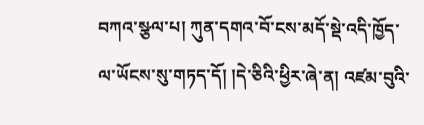བཀའ་སྩལ་པ། ཀུན་དགའ་བོ་ངས་མདོ་སྡེ་འདི་ཁྱོད་ལ་ཡོངས་སུ་གཏད་དོ། །དེ་ཅིའི་ཕྱིར་ཞེ་ན། འཛམ་བུའི་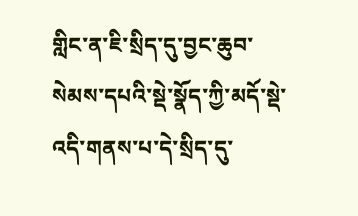གླིང་ན་ཇི་སྲིད་དུ་བྱང་ཆུབ་སེམས་དཔའི་སྡེ་སྣོད་ཀྱི་མདོ་སྡེ་འདི་གནས་པ་དེ་སྲིད་དུ་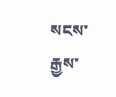སངས་རྒྱས་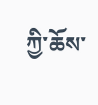ཀྱི་ཆོས་